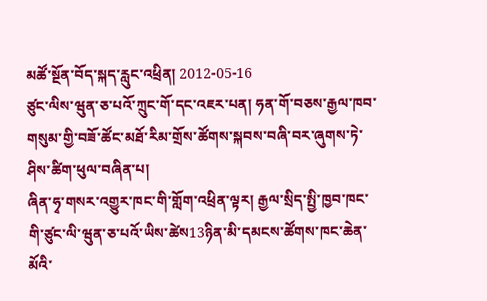མཚོ་སྔོན་བོད་སྐད་རླུང་འཕྲིན། 2012-05-16
ཙུང་ལིས་ཝུན་ཅ་པའོ་ཀྲུང་གོ་དང་འཇར་པན། ཧན་གོ་བཅས་རྒྱལ་ཁབ་གསུམ་གྱི་བཟོ་ཚོང་མཐོ་རིམ་གྲོས་ཚོགས་སྐབས་བཞི་བར་ཞུགས་ཏེ་ཤིས་ཚིག་ཕུལ་བཞིན་པ།
ཞིན་ཧྭ་གསར་འགྱུར་ཁང་གི་གློག་འཕྲིན་ལྟར། རྒྱལ་སྲིད་སྤྱི་ཁྱབ་ཁང་གི་ཙུང་ལི་ཝུན་ཅ་པའོ་ཡིས་ཚེས13ཉིན་མི་དམངས་ཚོགས་ཁང་ཆེན་མོའི་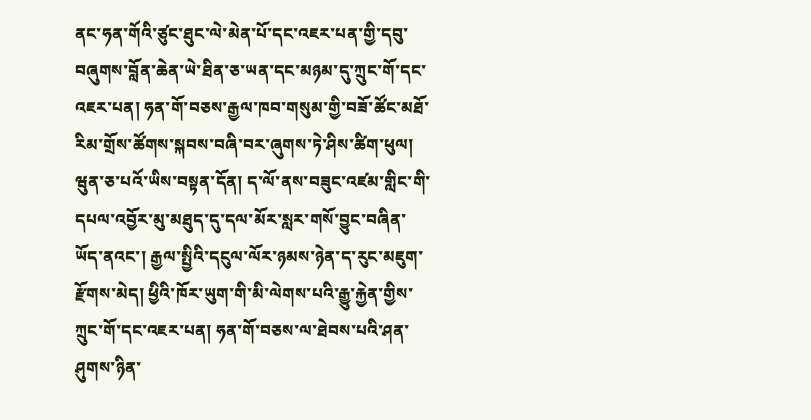ནང་ཧན་གོའི་ཙུང་ཐུང་ལེ་མེན་པོ་དང་འཇར་པན་གྱི་དབུ་བཞུགས་བློན་ཆེན་ཡེ་ཐིན་ཅ་ཡན་དང་མཉམ་དུ་ཀྲུང་གོ་དང་འཇར་པན། ཧན་གོ་བཅས་རྒྱལ་ཁབ་གསུམ་གྱི་བཟོ་ཚོང་མཐོ་རིམ་གྲོས་ཚོགས་སྐབས་བཞི་བར་ཞུགས་ཏེ་ཤིས་ཚིག་ཕུལ།
ཝུན་ཅ་པའོ་ཡིས་བསྟན་དོན། ད་ལོ་ནས་བཟུང་འཛམ་གླིང་གི་དཔལ་འབྱོར་མུ་མཐུད་དུ་དལ་མོར་སླར་གསོ་བྱུང་བཞིན་ཡོད་ནའང་། རྒྱལ་སྤྱིའི་དངུལ་ལོར་ཉམས་ཉེན་ད་རུང་མཇུག་རྫོགས་མེད། ཕྱིའི་ཁོར་ཡུག་གི་མི་ལེགས་པའི་རྒྱུ་རྐྱེན་གྱིས་ཀྲུང་གོ་དང་འཇར་པན། ཧན་གོ་བཅས་ལ་ཐེབས་པའི་ཤན་ཤུགས་ཉིན་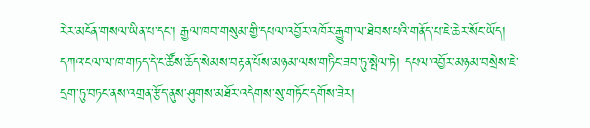རེར་མངོན་གསལ་ཡིན་པ་དང་། རྒྱལ་ཁབ་གསུམ་གྱི་དཔལ་འབྱོར་འཁོར་རྒྱུག་ལ་ཐེབས་པའི་གནོད་པ་ཇེ་ཆེར་སོང་ཡོད། དཀའ་ངལ་ལ་ཁ་གཏད་དེ་ང་ཚོས་ཆོད་སེམས་བརྟན་པོས་མཉམ་ལས་གཏིང་ཟབ་ཏུ་སྤེལ་ཏེ། དཔལ་འབྱོར་མཉམ་བསྲེས་ཇེ་དྲག་ཏུ་བཏང་ནས་འགྲན་རྩོད་ནུས་ཤུགས་མཐོར་འདེགས་སུ་གཏོང་དགོས་ཟེར།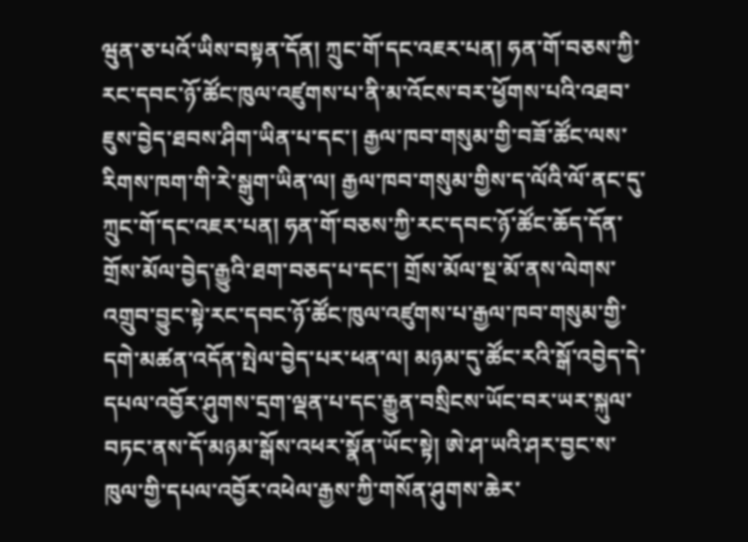ཝུན་ཅ་པའོ་ཡིས་བསྟན་དོན། ཀྲུང་གོ་དང་འཇར་པན། ཧན་གོ་བཅས་ཀྱི་རང་དབང་ཉོ་ཚོང་ཁུལ་འཛུགས་པ་ནི་མ་འོངས་བར་ཕྱོགས་པའི་འཐབ་ཇུས་བྱེད་ཐབས་ཤིག་ཡིན་པ་དང་། རྒྱལ་ཁབ་གསུམ་གྱི་བཟོ་ཚོང་ལས་རིགས་ཁག་གི་རེ་སྒུག་ཡིན་ལ། རྒྱལ་ཁབ་གསུམ་གྱིས་ད་ལོའི་ལོ་ནང་དུ་ཀྲུང་གོ་དང་འཇར་པན། ཧན་གོ་བཅས་ཀྱི་རང་དབང་ཉོ་ཚོང་ཆོད་དོན་གྲོས་མོལ་བྱེད་རྒྱུའི་ཐག་བཅད་པ་དང་། གྲོས་མོལ་སྔ་མོ་ནས་ལེགས་འགྲུབ་བྱུང་སྟེ་རང་དབང་ཉོ་ཚོང་ཁུལ་འཛུགས་པ་རྒྱལ་ཁབ་གསུམ་གྱི་དགེ་མཚན་འདོན་སྤེལ་བྱེད་པར་ཕན་ལ། མཉམ་དུ་ཚོང་རའི་སྒོ་འབྱེད་དེ་དཔལ་འབྱོར་ཤུགས་དྲག་ལྡན་པ་དང་རྒྱུན་བསྲིངས་ཡོང་བར་ཡར་སྐུལ་བཏང་ནས་དོ་མཉམ་སྒོས་འཕར་སྣོན་ཡོང་སྟེ། ཨེ་ཤ་ཡའི་ཤར་བྱང་ས་ཁུལ་གྱི་དཔལ་འབྱོར་འཕེལ་རྒྱས་ཀྱི་གསོན་ཤུགས་ཆེར་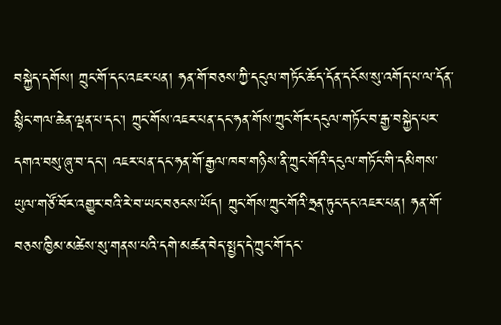བསྐྱེད་དགོས། ཀྲུང་གོ་དང་འཇར་པན། ཧན་གོ་བཅས་ཀྱི་དངུལ་གཏོང་ཆོད་དོན་དངོས་སུ་འགོད་པ་ལ་དོན་སྙིང་གལ་ཆེན་ལྡན་པ་དང་། ཀྲུང་གོས་འཇར་པན་དང་ཧན་གོས་ཀྲུང་གོར་དངུལ་གཏོང་བ་རྒྱ་བསྐྱེད་པར་དགའ་བསུ་ཞུ་བ་དང་། འཇར་པན་དང་ཧན་གོ་རྒྱལ་ཁབ་གཉིས་ནི་ཀྲུང་གོའི་དངུལ་གཏོང་གི་དམིགས་ཡུལ་གཙོ་བོར་འགྱུར་བའི་རེ་བ་ཡང་བཅངས་ཡོད། ཀྲུང་གོས་ཀྲུང་གོའི་ཧྲན་ཏུང་དང་འཇར་པན། ཧན་གོ་བཅས་ཁྱིམ་མཚེས་སུ་གནས་པའི་དགེ་མཚན་བེད་སྤྱད་དེ་ཀྲུང་གོ་དང་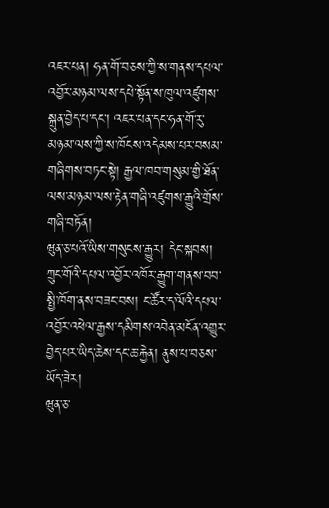འཇར་པན། ཧན་གོ་བཅས་ཀྱི་ས་གནས་དཔལ་འབྱོར་མཉམ་ལས་དཔེ་སྟོན་ས་ཁུལ་འཛུགས་སྐྲུན་བྱེད་པ་དང་། འཇར་པན་དང་ཧན་གོ་རུ་མཉམ་ལས་ཀྱི་ས་ཁོངས་འདེམས་པར་བསམ་གཞིགས་བཏང་སྟེ། རྒྱལ་ཁབ་གསུམ་གྱི་ཐོན་ལས་མཉམ་ལས་རྟེན་གཞི་འཛུགས་རྒྱུའི་གྲོས་གཞི་བཏོན།
ཝུན་ཅ་པའོ་ཡིས་གསུངས་རྒྱུར། དེང་སྐབས། ཀྲུང་གོའི་དཔལ་འབྱོར་འཁོར་རྒྱུག་གནས་བབ་སྤྱི་ཁོག་ནས་བཟང་བས། ང་ཚོར་ད་ལོའི་དཔལ་འབྱོར་འཕེལ་རྒྱས་དམིགས་འབེན་མངོན་འགྱུར་བྱེད་པར་ཡིད་ཆེས་དང་ཆ་རྐྱེན། ནུས་པ་བཅས་ཡོད་ཟེར།
ཝུན་ཅ་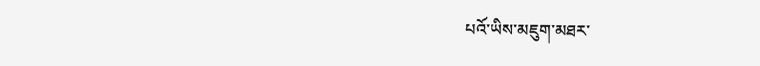པའོ་ཡིས་མཇུག་མཐར་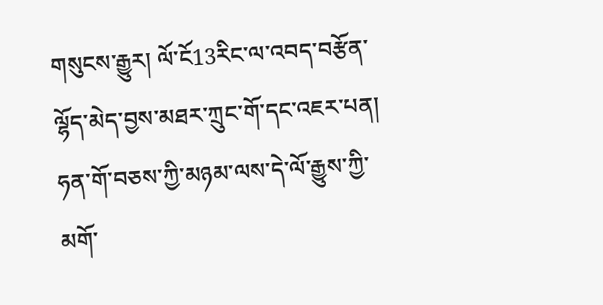གསུངས་རྒྱུར། ལོ་ངོ13རིང་ལ་འབད་བརྩོན་ལྷོད་མེད་བྱས་མཐར་ཀྲུང་གོ་དང་འཇར་པན། ཧན་གོ་བཅས་ཀྱི་མཉམ་ལས་དེ་ལོ་རྒྱུས་ཀྱི་མགོ་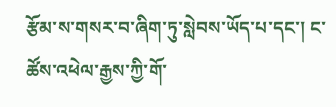རྩོམ་ས་གསར་བ་ཞིག་ཏུ་སླེབས་ཡོད་པ་དང་། ང་ཚོས་འཕེལ་རྒྱས་ཀྱི་གོ་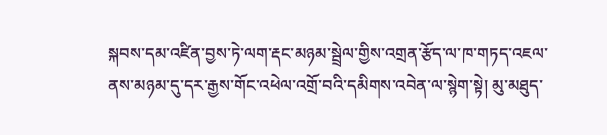སྐབས་དམ་འཛིན་བྱས་ཏེ་ལག་རྡང་མཉམ་སྦྲེལ་གྱིས་འགྲན་རྩོད་ལ་ཁ་གཏད་འཇལ་ནས་མཉམ་དུ་དར་རྒྱས་གོང་འཕེལ་འགྲོ་བའི་དམིགས་འབེན་ལ་སྙེག་སྟེ། མུ་མཐུད་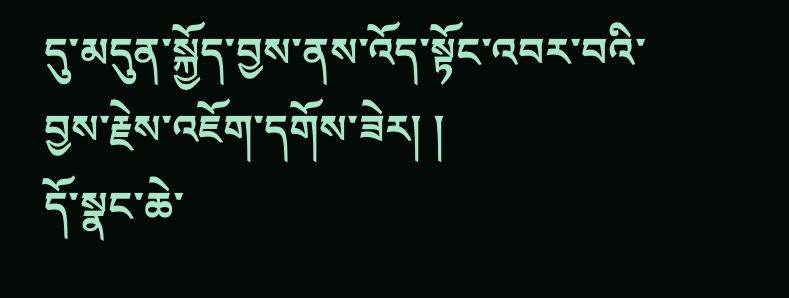དུ་མདུན་སྐྱོད་བྱས་ནས་འོད་སྟོང་འབར་བའི་བྱས་རྗེས་འཇོག་དགོས་ཟེར། །
དོ་སྣང་ཆེ་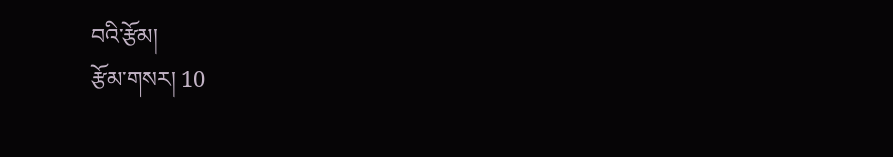བའི་རྩོམ།
རྩོམ་གསར། 10